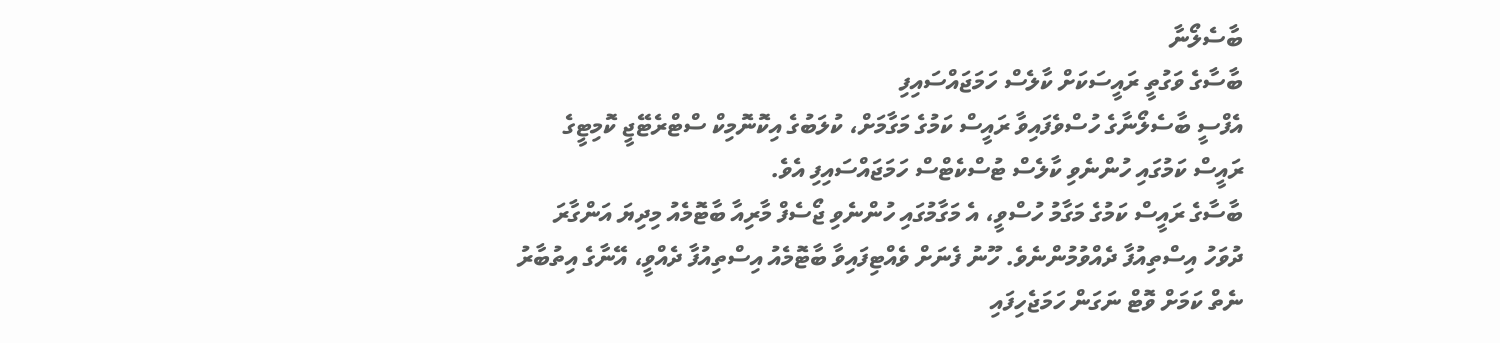ބާސެލޯނާ
ބާސާގެ ވަގުތީ ރައީސަކަށް ކާލެސް ހަމަޖައްސައިފި
އެފްސީ ބާސެލޯނާގެ ހުސްވެފައިވާ ރައީސް ކަމުގެ މަގާމަށް، ކުލަބުގެ އިކޮނޮމިކް ސްޓްރެޓޭޖީ ކޮމިޓީގެ ރައީސް ކަމުގައި ހުންނެވި ކާލެސް ޓުސްކެޓްސް ހަމަޖައްސައިފި އެވެ.
ބާސާގެ ރައީސް ކަމުގެ މަގާމު ހުސްވީ، އެ މަގާމުގައި ހުންނެވި ޖޯސެފް މާރިއާ ބާޓޮމެއު މިދިޔަ އަންގާރަ ދުވަހު އިސްތިއުފާ ދެއްވުމުންނެވެ. ހޫނު ފެނަށް ވެއްޓިފައިވާ ބާޓޮމެއު އިސްތިއުފާ ދެއްވީ، އޭނާގެ އިތުބާރު ނެތް ކަމަށް ވޮޓް ނަގަން ހަމަޖެހިފައި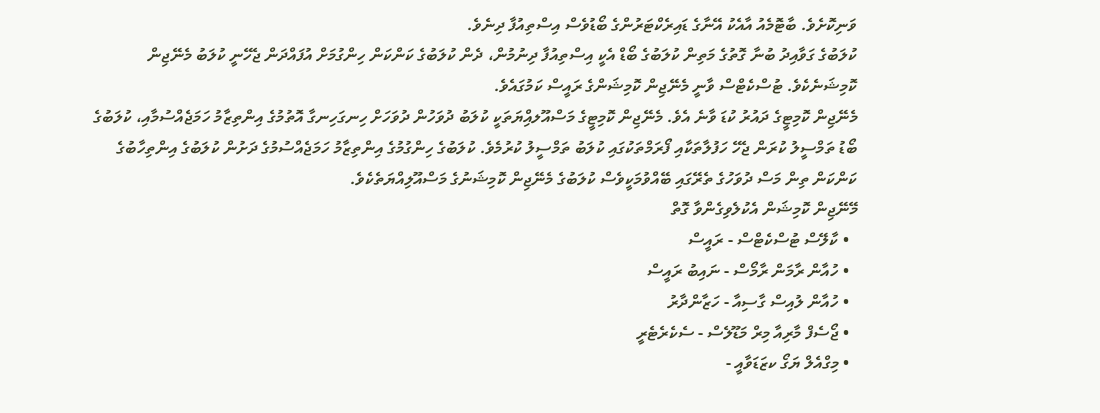ވަނިކޮށެވެ. ބާޓޮމެއު އާއެކު އޭނާގެ ޑައިރެކްޓަރުންގެ ބޯޑުވެސް އިސްތިއުފާ ދިނެވެ.
ކުލަބުގެ ގަވާއިދު ބުނާ ގޮތުގެ މަތިން ކުލަބުގެ ބޯޑް އެކީ އިސްތިއުފާ ދިނުމުން، ދެން ކުލަބުގެ ކަންކަން ހިންގުމަށް އުފައްދަން ޖެހޭނީ ކުލަބު މެނޭޖިން ކޮމިޝަނެކެވެ. ޓުސްކެޓްސް ވާނީ މެނޭޖިން ކޮމިޝަންގެ ރައީސް ކަމުގައެވެ.
މެނޭޖިން ކޮމިޓީގެ ދައުރު ކުޑަ ވާނެ އެވެ. މެނޭޖިން ކޮމިޓީގެ މަސްއޫލއިްޔަތަކީ ކުލަބު ދުވަހުން ދުވަހަށް ހިނގަހިނގާ އޮތުމުގެ އިންތިޒާމު ހަމަޖެއްސުމާއި، ކުލަބުގެ ބޯޑު ތަމްސީލު ކުރަން ޖެހޭ ހަފުލާތަކާއި ފޯރަމްތަކުގައި ކުލަބު ތަމްސީލު ކުރުމެވެ. ކުލަބުގެ ހިންގުމުގެ އިންތިޒާމު ހަމަޖެއްސުމުގެ ދަށުން ކުލަބުގެ އިންތިހާބުގެ ކަންކަން ތިން މަސް ދުވަހުގެ ތެރޭގައި ބޭއްވުމަކީވެސް ކުލަބުގެ މެނޭޖިން ކޮމިޝަނުގެ މަސްއޫލިއްޔަތެކެވެ.
މޭނޭޖިން ކޮމިޝަން އެކުލެވިގެންވާ ގޮތް
  • ކާލޭސް ޓުސްކެޓްސް - ރައީސް
  • ހުއާން ރާމަން ރާމޯސް - ނައިބު ރައީސް
  • ހުއާން ލުއިސް ގާސިއާ - ހަޒާންދާރު
  • ޖޯސެފް މާރިއާ މިރް މަޑޫލެސް - ސެކެރެޓެރީ
  • މިގްއެލް ޔަގޯ ކޒަޑަވާއީ -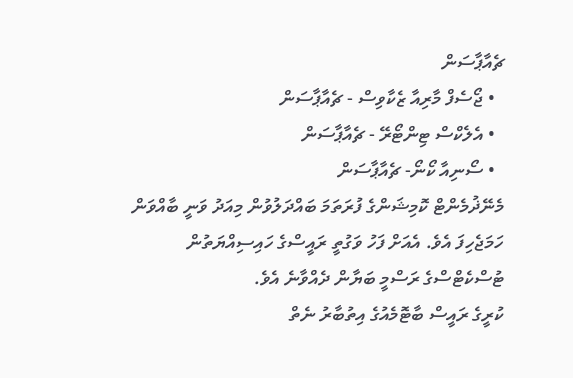ޗެއާޕާސަން
  • ޖޯސެފް މާރިއާ ޒެކާވިސް - ޗެއާޕާސަން
  • އެލެކްސް ޓިންޓޯރޭ - ޗެއާޕާސަން
  • ސޯނިއާ ކޯނޯ- ޗެއާޕާސަން
މެނޭޛުމެންޓް ކޮމިޝަންގެ ފުރަތަމަ ބައްދަލުވުން މިއަދު ވަނީ ބާއްވަން ހަމަޖެހިފަ އެވެ. އެއަށް ފަހު ވަގުތީ ރައީސްގެ ހައިސިއްޔަތުން ޓުސްކެޓްސްގެ ރަސްމީ ބަޔާން ދެއްވާނެ އެވެ.
ކުރީގެ ރައީސް ބާޓޮމެއުގެ އިތުބާރު ނެތް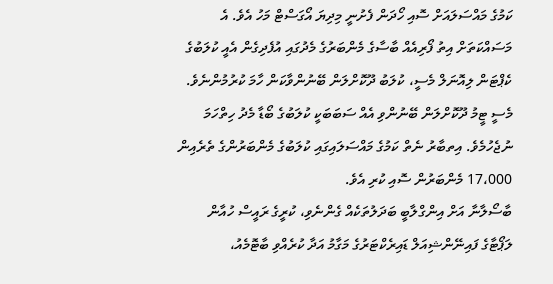ކަމުގެ މައްސަލައަށް ސޮއި ހޯދަން ފެށުނީ މިދިޔަ އޯގަސްޓް މަހު އެވެ. އެ މަސައްކަތަށް އިތު ފޯރިއެއް ބާސާގެ މެންބަރުގެ މެދުގައި އުފެދިގެން އެއީ ކުލަބުގެ ކެޕްޓަން ލިއޮނަލް މެސީ، ކުލަބު ދޫކޮށްލަން ބޭނުންވާކަން ހާމަ ކުރުމުންނެވެ. މެސީ ޓީމު ދޫކޮށްލަން ބޭނުންވި އެއް ސަބަބަކީ ކުލަބުގެ ބޯޑާ މެދު ހިތްހަމަ ނުޖެހުމެވެ. އިތބާރު ނެތް ކަމުގެ މައްސަލައިގައި ކުލަބުގެ މެންބަރުންގެ ތެރެއިން 17،000 މެންބަރުން ސޮއި ކުރި އެވެ.
ބާސޯލާނާ އަށް އިންގްލާބީ ބަދަލުތަކެއް ގެންނެވި، ކުރީގެ ރައީސް ހުއާން ލަޕޯޓާގެ ފައިނޭންޝިއަލް ޑައިރެކްޓަރުގެ މަގާމު އަދާ ކުރެއްވި ބާޓޮމެއު،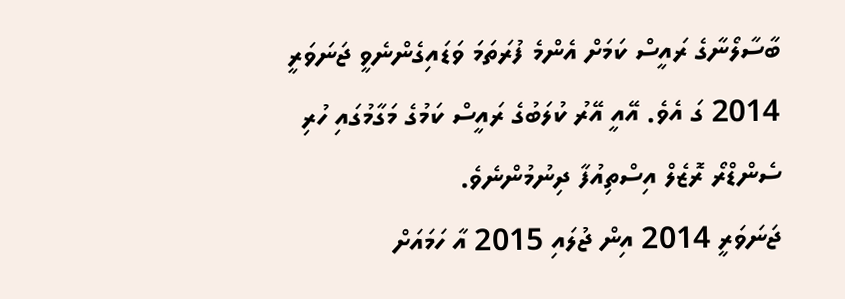ބާސާލޯނާގެ ރައީސް ކަމަށް އެންމެ ފުރަތަމަ ވަޑައިގެންނެވީ ޖަނަވަރީ 2014 ގަ އެވެ. އޭއީ އޭރު ކުލަބުގެ ރައީސް ކަމުގެ މަގާމުގައި ހުރި ސެންޑްރޯ ރޮޒެލް އިސްތިއުފާ ދިނުމުންނެވެ.
ޖަނަވަރީ 2014 އިން ޖުލައި 2015 އާ ހަމައަށް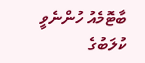ބާޓޮމެއު ހުންނެވީ ކުލަބުގެ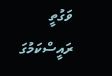ވަގުތީ ރައީސްކަމުގަ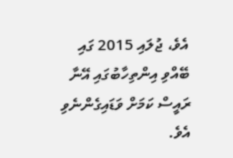އެވެ، ޖުލައި 2015 ގައި ބޭއްވި އިންތިހާބުގައި އޭނާ ރައީސް ކަމަށް ވަޑައިގެންނެވި އެވެ.